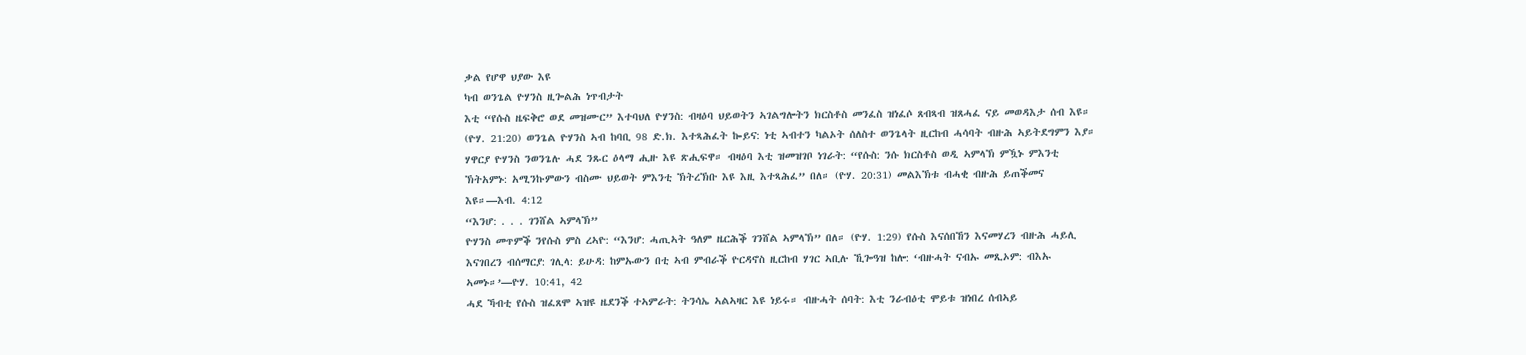ቃል የሆዋ ህያው እዩ
ካብ ወንጌል ዮሃንስ ዚጐልሕ ነጥብታት
እቲ “የሱስ ዜፍቅሮ ወደ መዝሙር” እተባህለ ዮሃንስ: ብዛዕባ ህይወትን ኣገልግሎትን ክርስቶስ መንፈስ ዝነፈሶ ጸብጻብ ዝጸሓፈ ናይ መወዳእታ ሰብ እዩ። (ዮሃ. 21:20) ወንጌል ዮሃንስ ኣብ ከባቢ 98 ድ.ክ. እተጻሕፈት ኰይና: ነቲ ኣብተን ካልኦት ሰለስተ ወንጌላት ዚርከብ ሓሳባት ብዙሕ ኣይትደግምን እያ።
ሃዋርያ ዮሃንስ ንወንጌሉ ሓደ ንጹር ዕላማ ሒዙ እዩ ጽሒፍዋ። ብዛዕባ እቲ ዝመዝገቦ ነገራት: “የሱስ: ንሱ ክርስቶስ ወዲ ኣምላኽ ምዃኑ ምእንቲ ኽትአምኑ: አሚንኩምውን ብስሙ ህይወት ምእንቲ ኽትረኽቡ እዩ እዚ እተጻሕፈ” በለ። (ዮሃ. 20:31) መልእኽቱ ብሓቂ ብዙሕ ይጠቕመና እዩ።—እብ. 4:12
“እንሆ: . . . ገንሸል ኣምላኽ”
ዮሃንስ መጥምቕ ንየሱስ ምስ ረኣዮ: “እንሆ: ሓጢኣት ዓለም ዜርሕቕ ገንሸል ኣምላኽ” በለ። (ዮሃ. 1:29) የሱስ እናሰበኸን እናመሃረን ብዙሕ ሓይሊ እናገበረን ብሰማርያ: ገሊላ: ይሁዳ: ከምኡውን በቲ ኣብ ምብራቕ ዮርዳኖስ ዚርከብ ሃገር ኣቢሉ ኺጐዓዝ ከሎ: ‘ብዙሓት ናብኡ መጺኦም: ብእኡ ኣመኑ።’—ዮሃ. 10:41, 42
ሓደ ኻብቲ የሱስ ዝፈጸሞ ኣዝዩ ዜደንቕ ተኣምራት: ትንሳኤ ኣልኣዛር እዩ ነይሩ። ብዙሓት ሰባት: እቲ ንራብዕቲ ሞይቱ ዝነበረ ሰብኣይ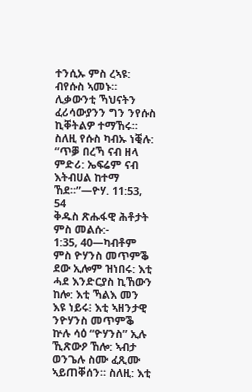ተንሲኡ ምስ ረኣዩ: ብየሱስ ኣመኑ። ሊቃውንቲ ኻህናትን ፈሪሳውያንን ግን ንየሱስ ኪቐትልዎ ተማኸሩ። ስለዚ የሱስ ካብኡ ነቒሉ: “ጥቓ በረኻ ናብ ዘላ ምድሪ: ኤፍሬም ናብ እትብሀል ከተማ ኸደ።”—ዮሃ. 11:53, 54
ቅዱስ ጽሑፋዊ ሕቶታት ምስ መልሱ:-
1:35, 40—ካብቶም ምስ ዮሃንስ መጥምቕ ደው ኢሎም ዝነበሩ: እቲ ሓደ እንድርያስ ኪኸውን ከሎ: እቲ ኻልእ መን እዩ ነይሩ፧ እቲ ኣዘንታዊ ንዮሃንስ መጥምቕ ኵሉ ሳዕ “ዮሃንስ” ኢሉ ኺጽውዖ ኸሎ: ኣብታ ወንጌሉ ስሙ ፈጺሙ ኣይጠቐሰን። ስለዚ: እቲ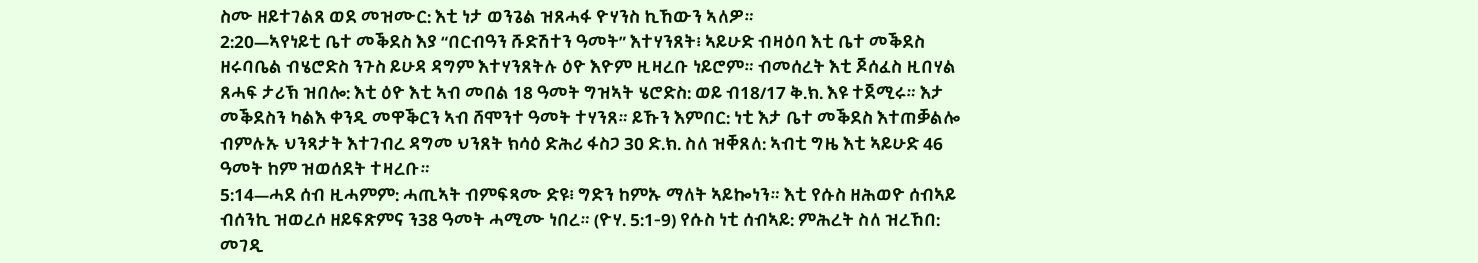ስሙ ዘይተገልጸ ወደ መዝሙር: እቲ ነታ ወንጌል ዝጸሓፋ ዮሃንስ ኪኸውን ኣለዎ።
2:20—ኣየነይቲ ቤተ መቕደስ እያ “በርብዓን ሹድሽተን ዓመት” እተሃንጸት፧ ኣይሁድ ብዛዕባ እቲ ቤተ መቕደስ ዘሩባቤል ብሄሮድስ ንጉስ ይሁዳ ዳግም እተሃንጸትሉ ዕዮ እዮም ዚዛረቡ ነይሮም። ብመሰረት እቲ ጆሰፈስ ዚበሃል ጸሓፍ ታሪኽ ዝበሎ: እቲ ዕዮ እቲ ኣብ መበል 18 ዓመት ግዝኣት ሄሮድስ: ወይ ብ18/17 ቅ.ክ. እዩ ተጀሚሩ። እታ መቕደስን ካልእ ቀንዲ መዋቕርን ኣብ ሸሞንተ ዓመት ተሃንጸ። ይኹን እምበር: ነቲ እታ ቤተ መቕደስ እተጠቓልሎ ብምሉኡ ህንጻታት እተገብረ ዳግመ ህንጸት ክሳዕ ድሕሪ ፋስጋ 30 ድ.ክ. ስለ ዝቐጸለ: ኣብቲ ግዜ እቲ ኣይሁድ 46 ዓመት ከም ዝወሰደት ተዛረቡ።
5:14—ሓደ ሰብ ዚሓምም: ሓጢኣት ብምፍጻሙ ድዩ፧ ግድን ከምኡ ማለት ኣይኰነን። እቲ የሱስ ዘሕወዮ ሰብኣይ ብሰንኪ ዝወረሶ ዘይፍጽምና ን38 ዓመት ሓሚሙ ነበረ። (ዮሃ. 5:1-9) የሱስ ነቲ ሰብኣይ: ምሕረት ስለ ዝረኸበ: መገዲ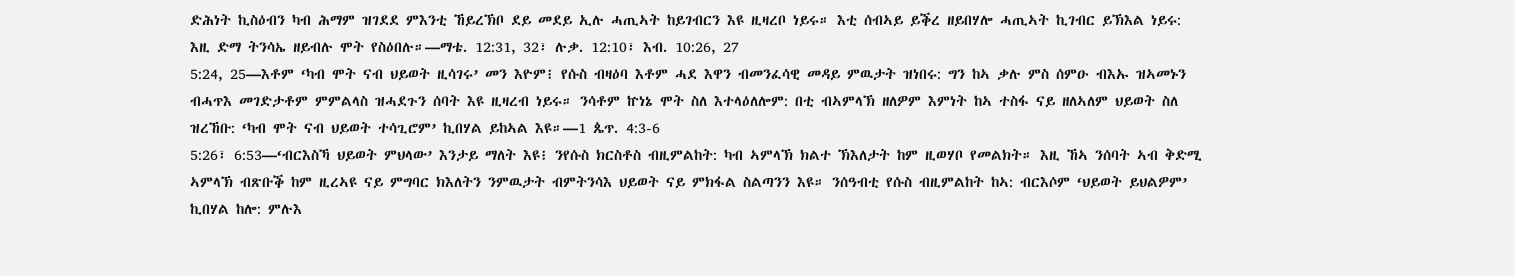ድሕነት ኪስዕብን ካብ ሕማም ዝገደደ ምእንቲ ኸይረኽቦ ደይ መደይ ኢሉ ሓጢኣት ከይገብርን እዩ ዚዛረቦ ነይሩ። እቲ ሰብኣይ ይቕረ ዘይበሃሎ ሓጢኣት ኪገብር ይኽእል ነይሩ: እዚ ድማ ትንሳኤ ዘይብሉ ሞት የስዕበሉ።—ማቴ. 12:31, 32፣ ሉቃ. 12:10፣ እብ. 10:26, 27
5:24, 25—እቶም ‘ካብ ሞት ናብ ህይወት ዚሳገሩ’ መን እዮም፧ የሱስ ብዛዕባ እቶም ሓደ እዋን ብመንፈሳዊ መዳይ ምዉታት ዝነበሩ: ግን ከኣ ቃሉ ምስ ሰምዑ ብእኡ ዝኣመኑን ብሓጥእ መገድታቶም ምምልላስ ዝሓደጉን ሰባት እዩ ዚዛረብ ነይሩ። ንሳቶም ኵነኔ ሞት ስለ እተላዕለሎም: በቲ ብኣምላኽ ዘለዎም እምነት ከኣ ተስፋ ናይ ዘለኣለም ህይወት ስለ ዝረኸቡ: ‘ካብ ሞት ናብ ህይወት ተሳጊሮም’ ኪበሃል ይከኣል እዩ።—1 ጴጥ. 4:3-6
5:26፣ 6:53—‘ብርእስኻ ህይወት ምህላው’ እንታይ ማለት እዩ፧ ንየሱስ ክርስቶስ ብዚምልከት: ካብ ኣምላኽ ክልተ ኽእለታት ከም ዚወሃቦ የመልክት። እዚ ኸኣ ንሰባት ኣብ ቅድሚ ኣምላኽ ብጽቡቕ ከም ዚረኣዩ ናይ ምግባር ክእለትን ንምዉታት ብምትንሳእ ህይወት ናይ ምክፋል ስልጣንን እዩ። ንሰዓብቲ የሱስ ብዚምልከት ከኣ: ብርእሶም ‘ህይወት ይህልዎም’ ኪበሃል ከሎ: ምሉእ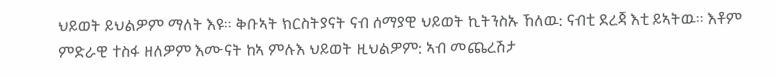ህይወት ይህልዎም ማለት እዩ። ቅቡኣት ክርስትያናት ናብ ሰማያዊ ህይወት ኪትንስኡ ኸለዉ: ናብቲ ደረጃ እቲ ይኣትዉ። እቶም ምድራዊ ተስፋ ዘለዎም እሙናት ከኣ ምሉእ ህይወት ዚህልዎም: ኣብ መጨረሽታ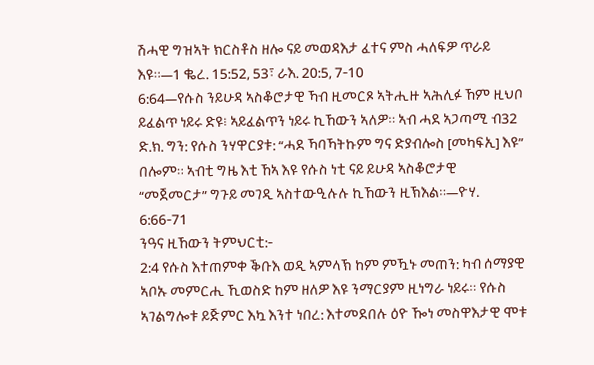ሽሓዊ ግዝኣት ክርስቶስ ዘሎ ናይ መወዳእታ ፈተና ምስ ሓለፍዎ ጥራይ እዩ።—1 ቈረ. 15:52, 53፣ ራእ. 20:5, 7-10
6:64—የሱስ ንይሁዳ ኣስቆሮታዊ ኻብ ዚመርጾ ኣትሒዙ ኣሕሊፉ ኸም ዚህቦ ይፈልጥ ነይሩ ድዩ፧ ኣይፈልጥን ነይሩ ኪኸውን ኣለዎ። ኣብ ሓደ ኣጋጣሚ ብ32 ድ.ክ. ግን: የሱስ ንሃዋርያቱ: “ሓደ ኻባኻትኩም ግና ድያብሎስ [መካፍኢ] እዩ” በሎም። ኣብቲ ግዜ እቲ ኸኣ እዩ የሱስ ነቲ ናይ ይሁዳ ኣስቆሮታዊ “መጀመርታ” ግጉይ መገዲ ኣስተውዒሉሉ ኪኸውን ዚኽእል።—ዮሃ. 6:66-71
ንዓና ዚኸውን ትምህርቲ:-
2:4 የሱስ እተጠምቀ ቕቡእ ወዲ ኣምላኽ ከም ምዃኑ መጠን: ካብ ሰማያዊ ኣቦኡ መምርሒ ኺወስድ ከም ዘለዎ እዩ ንማርያም ዚነግራ ነይሩ። የሱስ ኣገልግሎቱ ይጅምር እኳ እንተ ነበረ: እተመደበሉ ዕዮ ዀነ መስዋእታዊ ሞቱ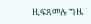ዚፍጸመሉ ግዜ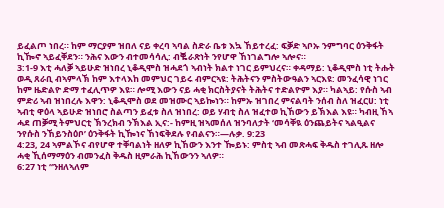ይፈልጦ ነበረ። ከም ማርያም ዝበለ ናይ ቀረባ ኣባል ስድራ ቤቱ እኳ ኸይተረፈ: ፍቓድ ኣቦኡ ንምግባር ዕንቅፋት ኪዀኖ ኣይፈቐደን። ንሕና እውን ብተመሳሳሊ: ብቘራጽነት ንየሆዋ ኸነገልግሎ ኣሎና።
3:1-9 እቲ ሓለቓ ኣይሁድ ዝነበረ ኒቆዲሞስ ዝሓደጎ ኣብነት ክልተ ነገር ይምህረና። ቀዳማይ: ኒቆዲሞስ ነቲ ትሑት ወዲ ጸራቢ ብኣምላኽ ከም እተላእከ መምህር ገይሩ ብምርኣዩ: ትሕትናን ምስትውዓልን ኣርእዩ: መንፈሳዊ ነገር ከም ዜድልዮ ድማ ተፈሊጥዎ እዩ። ሎሚ እውን ናይ ሓቂ ክርስትያናት ትሕትና ተድልዮም እያ። ካልኣይ: የሱስ ኣብ ምድሪ ኣብ ዝነበረሉ እዋን: ኒቆዲሞስ ወደ መዝሙር ኣይኰነን። ከምኡ ዝገበረ ምናልባት ንሰብ ስለ ዝፈርሀ: ነቲ ኣብቲ ዋዕላ ኣይሁድ ዝነበሮ ስልጣን ይፈቱ ስለ ዝነበረ: ወይ ሃብቲ ስለ ዝፈተወ ኪኸውን ይኽእል እዩ። ካብዚ ኸኣ ሓደ ጠቓሚ ትምህርቲ ኽንረክብ ንኽእል ኢና:- ከምዚ ዝኣመሰለ ዝንባለታት ‘መሳቐዪ ዕንጨይትና ኣልዒልና ንየሱስ ንኸይንስዕቦ’ ዕንቅፋት ኪዀነና ኸነፍቅደሉ የብልናን።—ሉቃ. 9:23
4:23, 24 ኣምልኾና ብየሆዋ ተቐባልነት ዘለዎ ኪኸውን እንተ ዀይኑ: ምስቲ ኣብ መጽሓፍ ቅዱስ ተገሊጹ ዘሎ ሓቂ ኺሰማማዕን ብመንፈስ ቅዱስ ዚምራሕ ኪኸውንን ኣለዎ።
6:27 ነቲ “ንዘለኣለም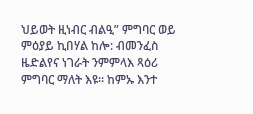ህይወት ዚነብር ብልዒ” ምግባር ወይ ምዕያይ ኪበሃል ከሎ: ብመንፈስ ዜድልየና ነገራት ንምምላእ ጻዕሪ ምግባር ማለት እዩ። ከምኡ እንተ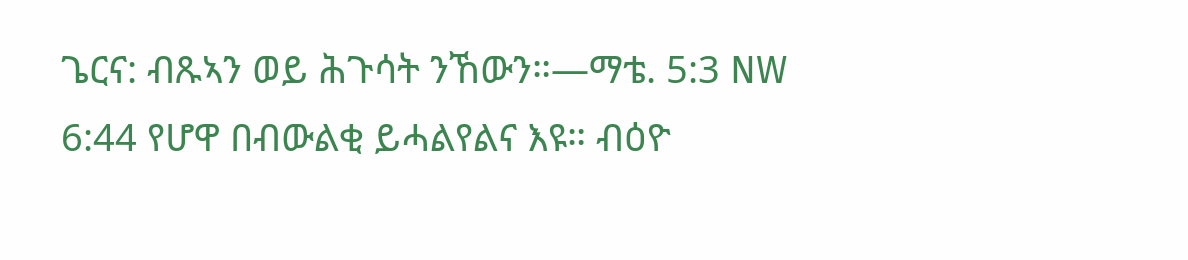ጌርና: ብጹኣን ወይ ሕጉሳት ንኸውን።—ማቴ. 5:3 NW
6:44 የሆዋ በብውልቂ ይሓልየልና እዩ። ብዕዮ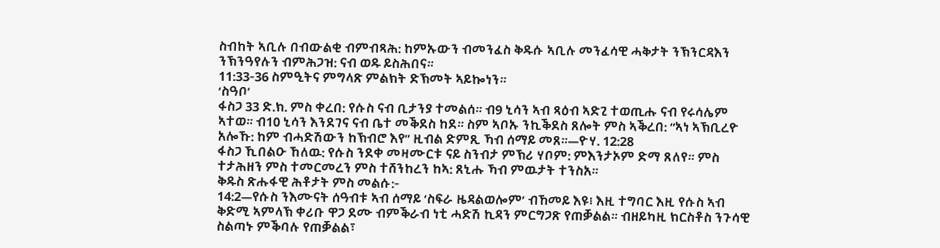ስብከት ኣቢሉ በብውልቂ ብምብጻሕ: ከምኡውን ብመንፈስ ቅዱሱ ኣቢሉ መንፈሳዊ ሓቅታት ንኽንርዳእን ንኽንዓየሉን ብምሕጋዝ: ናብ ወዱ ይስሕበና።
11:33-36 ስምዒትና ምግላጽ ምልክት ድኽመት ኣይኰነን።
‘ስዓቦ’
ፋስጋ 33 ድ.ክ. ምስ ቀረበ: የሱስ ናብ ቢታንያ ተመልሰ። ብ9 ኒሳን ኣብ ጻዕብ ኣድጊ ተወጢሑ ናብ የሩሳሌም ኣተወ። ብ10 ኒሳን እንደገና ናብ ቤተ መቕደስ ከደ። ስም ኣቦኡ ንኪቕደስ ጸሎት ምስ ኣቕረበ: “ኣነ ኣኽቢረዮ አሎኹ: ከም ብሓድሽውን ከኽብሮ እየ” ዚብል ድምጺ ኻብ ሰማይ መጸ።—ዮሃ. 12:28
ፋስጋ ኺበልዑ ኸለዉ: የሱስ ንደቀ መዛሙርቱ ናይ ስንብታ ምኽሪ ሃቦም: ምእንታኦም ድማ ጸለየ። ምስ ተታሕዘን ምስ ተመርመረን ምስ ተሸንከረን ከኣ: ጸኒሑ ኻብ ምዉታት ተንስአ።
ቅዱስ ጽሑፋዊ ሕቶታት ምስ መልሱ:-
14:2—የሱስ ንእሙናት ሰዓብቱ ኣብ ሰማይ ‘ስፍራ ዜዳልወሎም’ ብኸመይ እዩ፧ እዚ ተግባር እዚ የሱስ ኣብ ቅድሚ ኣምላኽ ቀሪቡ ዋጋ ደሙ ብምቕራብ ነቲ ሓድሽ ኪዳን ምርግጋጽ የጠቓልል። ብዘይካዚ ክርስቶስ ንጉሳዊ ስልጣኑ ምቕባሉ የጠቓልል፣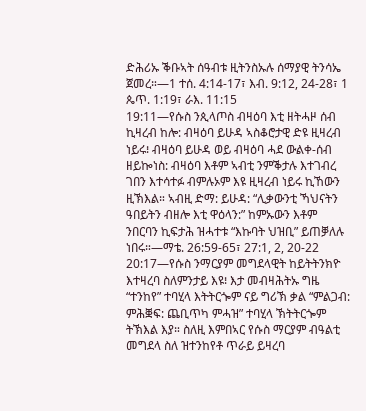ድሕሪኡ ቕቡኣት ሰዓብቱ ዚትንስኡሉ ሰማያዊ ትንሳኤ ጀመረ።—1 ተሰ. 4:14-17፣ እብ. 9:12, 24-28፣ 1 ጴጥ. 1:19፣ ራእ. 11:15
19:11—የሱስ ንጲላጦስ ብዛዕባ እቲ ዘትሓዞ ሰብ ኪዛረብ ከሎ: ብዛዕባ ይሁዳ ኣስቆሮታዊ ድዩ ዚዛረብ ነይሩ፧ ብዛዕባ ይሁዳ ወይ ብዛዕባ ሓደ ውልቀ-ሰብ ዘይኰነስ: ብዛዕባ እቶም ኣብቲ ንምቕታሉ እተገብረ ገበን እተሳተፉ ብምሉኦም እዩ ዚዛረብ ነይሩ ኪኸውን ዚኽእል። ኣብዚ ድማ: ይሁዳ: “ሊቃውንቲ ኻህናትን ዓበይትን ብዘሎ እቲ ዋዕላን:” ከምኡውን እቶም ንበርባን ኪፍታሕ ዝሓተቱ “እኩባት ህዝቢ” ይጠቓለሉ ነበሩ።—ማቴ. 26:59-65፣ 27:1, 2, 20-22
20:17—የሱስ ንማርያም መግደላዊት ከይትትንክዮ እተዛረባ ስለምንታይ እዩ፧ እታ መብዛሕትኡ ግዜ “ተንከየ” ተባሂላ እትትርጐም ናይ ግሪኽ ቃል “ምልጋብ: ምሕቛፍ: ጨቢጥካ ምሓዝ” ተባሂላ ኽትትርጐም ትኽእል እያ። ስለዚ እምበኣር የሱስ ማርያም ብዓልቲ መግደላ ስለ ዝተንከየቶ ጥራይ ይዛረባ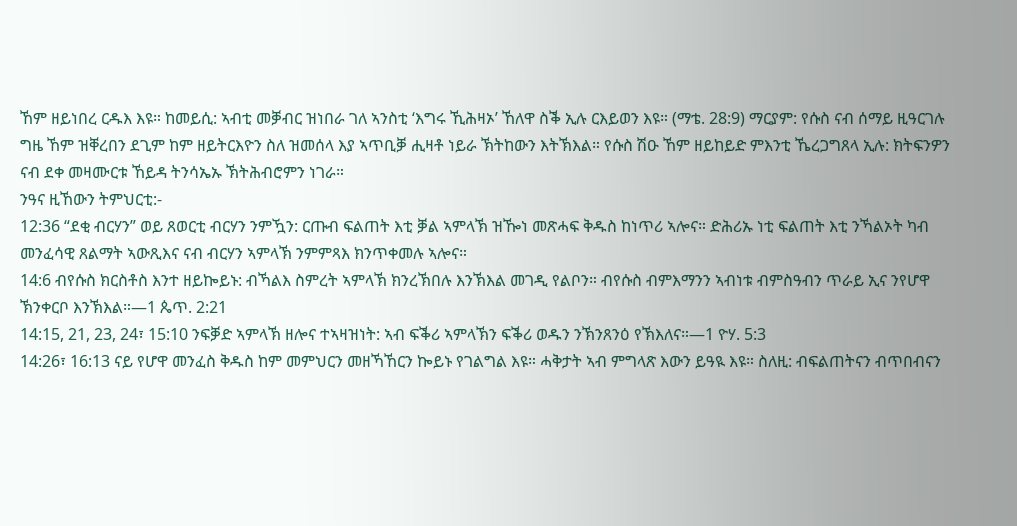ኸም ዘይነበረ ርዱእ እዩ። ከመይሲ: ኣብቲ መቓብር ዝነበራ ገለ ኣንስቲ ‘እግሩ ኺሕዛኦ’ ኸለዋ ስቕ ኢሉ ርእይወን እዩ። (ማቴ. 28:9) ማርያም: የሱስ ናብ ሰማይ ዚዓርገሉ ግዜ ኸም ዝቐረበን ደጊም ከም ዘይትርእዮን ስለ ዝመሰላ እያ ኣጥቢቓ ሒዛቶ ነይራ ኽትከውን እትኽእል። የሱስ ሽዑ ኸም ዘይከይድ ምእንቲ ኼረጋግጸላ ኢሉ: ክትፍንዎን ናብ ደቀ መዛሙርቱ ኸይዳ ትንሳኤኡ ኽትሕብሮምን ነገራ።
ንዓና ዚኸውን ትምህርቲ:-
12:36 “ደቂ ብርሃን” ወይ ጸወርቲ ብርሃን ንምዃን: ርጡብ ፍልጠት እቲ ቓል ኣምላኽ ዝዀነ መጽሓፍ ቅዱስ ከነጥሪ ኣሎና። ድሕሪኡ ነቲ ፍልጠት እቲ ንኻልኦት ካብ መንፈሳዊ ጸልማት ኣውጺእና ናብ ብርሃን ኣምላኽ ንምምጻእ ክንጥቀመሉ ኣሎና።
14:6 ብየሱስ ክርስቶስ እንተ ዘይኰይኑ: ብኻልእ ስምረት ኣምላኽ ክንረኽበሉ እንኽእል መገዲ የልቦን። ብየሱስ ብምእማንን ኣብነቱ ብምስዓብን ጥራይ ኢና ንየሆዋ ኽንቀርቦ እንኽእል።—1 ጴጥ. 2:21
14:15, 21, 23, 24፣ 15:10 ንፍቓድ ኣምላኽ ዘሎና ተኣዛዝነት: ኣብ ፍቕሪ ኣምላኽን ፍቕሪ ወዱን ንኽንጸንዕ የኽእለና።—1 ዮሃ. 5:3
14:26፣ 16:13 ናይ የሆዋ መንፈስ ቅዱስ ከም መምህርን መዘኻኸርን ኰይኑ የገልግል እዩ። ሓቅታት ኣብ ምግላጽ እውን ይዓዪ እዩ። ስለዚ: ብፍልጠትናን ብጥበብናን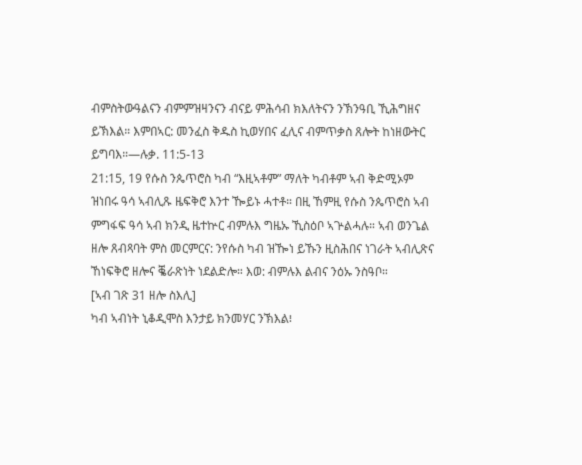ብምስትውዓልናን ብምምዝዛንናን ብናይ ምሕሳብ ክእለትናን ንኽንዓቢ ኺሕግዘና ይኽእል። እምበኣር: መንፈስ ቅዱስ ኪወሃበና ፈሊና ብምጥቃስ ጸሎት ከነዘውትር ይግባእ።—ሉቃ. 11:5-13
21:15, 19 የሱስ ንጴጥሮስ ካብ “እዚኣቶም” ማለት ካብቶም ኣብ ቅድሚኦም ዝነበሩ ዓሳ ኣብሊጹ ዜፍቅሮ እንተ ዀይኑ ሓተቶ። በዚ ኸምዚ የሱስ ንጴጥሮስ ኣብ ምግፋፍ ዓሳ ኣብ ክንዲ ዜተኵር ብምሉእ ግዜኡ ኺስዕቦ ኣጕልሓሉ። ኣብ ወንጌል ዘሎ ጸብጻባት ምስ መርምርና: ንየሱስ ካብ ዝዀነ ይኹን ዚስሕበና ነገራት ኣብሊጽና ኸነፍቅሮ ዘሎና ቘራጽነት ነደልድሎ። እወ: ብምሉእ ልብና ንዕኡ ንስዓቦ።
[ኣብ ገጽ 31 ዘሎ ስእሊ]
ካብ ኣብነት ኒቆዲሞስ እንታይ ክንመሃር ንኽእል፧